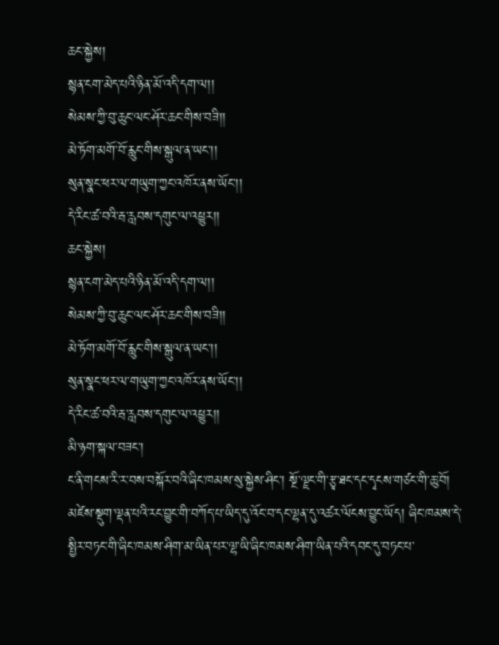ཆང་སྐྱེས།
སྙན་ངག་མེད་པའི་ཉིན་མོ་འདི་དག་ལ།།
སེམས་ཀྱི་བུ་ཆུང་ལང་ཤོར་ཆང་གིས་བཟི།།
མེ་ཏོག་མགོ་བོ་རླུང་གིས་སྒུལ་ན་ཡང་།།
སུན་སྣང་ཕར་ལ་གཡུག་ཀྱང་འཁོར་ནས་ཡོང་།།
དེ་རིང་ཚ་བའི་རྦ་རླབས་དགུང་ལ་འཕྱུར།།
ཆང་སྐྱེས།
སྙན་ངག་མེད་པའི་ཉིན་མོ་འདི་དག་ལ།།
སེམས་ཀྱི་བུ་ཆུང་ལང་ཤོར་ཆང་གིས་བཟི།།
མེ་ཏོག་མགོ་བོ་རླུང་གིས་སྒུལ་ན་ཡང་།།
སུན་སྣང་ཕར་ལ་གཡུག་ཀྱང་འཁོར་ནས་ཡོང་།།
དེ་རིང་ཚ་བའི་རྦ་རླབས་དགུང་ལ་འཕྱུར།།
མི་ཉག་སྐལ་བཟང་།
ང་ནི་གངས་རི་ར་བས་བསྐོར་བའི་ཞིང་ཁམས་སུ་སྐྱེས་ཤིང་། སྔོ་ལྗང་གི་རྩྭ་ཐང་དང་དྭངས་གཙང་གི་ཆུ་བོ། མཛེས་སྡུག་ལྡན་པའི་རང་བྱུང་གི་བཀོད་པ་ཡིད་དུ་འོང་བ་དང་ལྷན་དུ་འཚར་ལོངས་བྱུང་ཡོད། ཞིང་ཁམས་དེ་སྤྱིར་བཏང་གི་ཞིང་ཁམས་ཤིག་མ་ཡིན་པར་ལྷ་ཡི་ཞིང་ཁམས་ཤིག་ཡིན་པའི་དབང་དུ་བཏང་པ་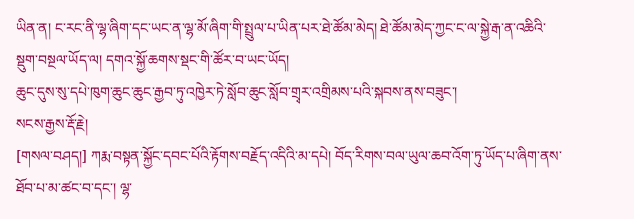ཡིན་ན། ང་རང་ནི་ལྷ་ཞིག་དང་ཡང་ན་ལྷ་མོ་ཞིག་གི་སྤྲུལ་པ་ཡིན་པར་ཐེ་ཚོམ་མེད། ཐེ་ཚོམ་མེད་ཀྱང་ང་ལ་སྐྱེ་རྒ་ན་འཆིའི་སྡུག་བསྔལ་ཡོད་ལ། དགའ་སྐྱོ་ཆགས་སྡང་གི་ཚོར་བ་ཡང་ཡོད།
ཆུང་དུས་སུ་དཔེ་ཁུག་ཆུང་ཆུང་རྒྱབ་ཏུ་འཁྱེར་ཏེ་སློབ་ཆུང་སློབ་གྲྭར་འགྲིམས་པའི་སྐབས་ནས་བཟུང་།
སངས་རྒྱས་རྡོ་རྗེ།
[གསལ་བཤད།] ཀརྨ་བསྟན་སྐྱོང་དབང་པོའི་རྟོགས་བརྗོད་འདིའི་མ་དཔེ། བོད་རིགས་བལ་ཡུལ་ཆབ་འོག་ཏུ་ཡོད་པ་ཞིག་ནས་ཐོབ་པ་མ་ཚང་བ་དང་། ལྷ་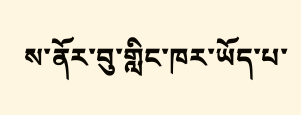ས་ནོར་བུ་གླིང་ཁར་ཡོད་པ་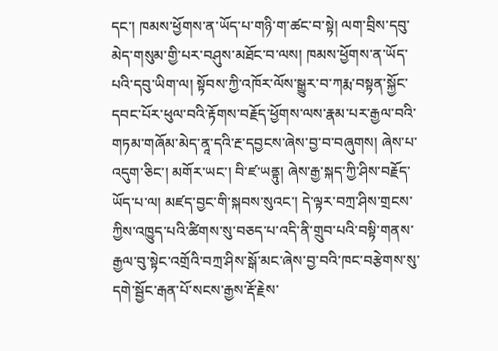དང་། ཁམས་ཕྱོགས་ན་ཡོད་པ་གཉི་ག་ཚང་བ་སྟེ། ལག་བྲིས་དབུ་མེད་གསུམ་གྱི་པར་བཤུས་མཐོང་བ་ལས། ཁམས་ཕྱོགས་ན་ཡོད་པའི་དབུ་ཡིག་ལ། སྟོབས་ཀྱི་འཁོར་ལོས་སྒྱུར་བ་ཀརྨ་བསྟན་སྐྱོང་དབང་པོར་ཕུལ་བའི་རྟོགས་བརྗོད་ཕྱོགས་ལས་རྣམ་པར་རྒྱལ་བའི་གཏམ་གཞོམ་མེད་ནཱ་དའི་རྔ་དབྱངས་ཞེས་བྱ་བ་བཞུགས། ཞེས་པ་འདུག་ཅིང་། མགོར་ཡང་། བི་ཛ་ཡནྟུ། ཞེས་རྒྱ་སྐད་ཀྱི་ཤིས་བརྗོད་ཡོད་པ་ལ། མཛད་བྱང་གི་སྐབས་སུའང་། དེ་ལྟར་བཀྲ་ཤིས་གྲངས་ཀྱིས་འཁྱུད་པའི་ཚིགས་སུ་བཅད་པ་འདི་ནི་གྲུབ་པའི་བསྟི་གནས་རྒྱལ་བུ་སྟེང་འགྲོའི་བཀྲ་ཤིས་སྒོ་མང་ཞེས་བྱ་བའི་ཁང་བརྩེགས་སུ་དགེ་སྦྱོང་རྒན་པོ་སངས་རྒྱས་རྡོ་རྗེས་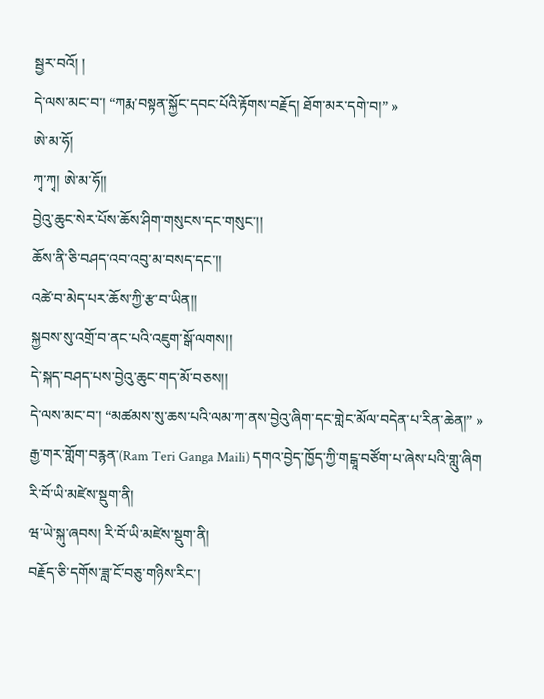སྦྱར་བའོ། །
དེ་ལས་མང་བ་། “ཀརྨ་བསྟན་སྐྱོང་དབང་པོའི་རྟོགས་བརྗོད། ཐོག་མར་དགེ་བ།” »
ཨེ་མ་ཧོ།
ཀྭ་ཀྭ། ཨེ་མ་ཧོ།།
བྱེའུ་ཆུང་སེར་པོས་ཆོས་ཤིག་གསུངས་དང་གསུང་།།
ཆོས་ནི་ཅི་བཤད་འབ་འབུ་མ་བསད་དང་།།
འཚེ་བ་མེད་པར་ཆོས་ཀྱི་རྩ་བ་ཡིན།།
སྐྱབས་སུ་འགྲོ་བ་ནང་པའི་འཇུག་སྒོ་ལགས།།
དེ་སྐད་བཤད་པས་བྱེའུ་ཆུང་གད་མོ་བཅས།།
དེ་ལས་མང་བ་། “མཚམས་སུ་ཆས་པའི་ལམ་ཀ་ནས་བྱེའུ་ཞིག་དང་གླེང་མོལ་བདེན་པ་རིན་ཆེན།” »
རྒྱ་གར་གློག་བརྙན་(Ram Teri Ganga Maili) དགའ་བྱེད་ཁྱོད་ཀྱི་གངྒཱ་བཙོག་པ་ཞེས་པའི་གླུ་ཞིག
རི་བོ་ཡི་མཛེས་སྡུག་ནི།
ཝ་ཡེ་སྐུ་ཞབས། རི་བོ་ཡི་མཛེས་སྡུག་ནི།
བརྗོད་ཅི་དགོས་ཟླ་ངོ་བཅུ་གཉིས་རིང་།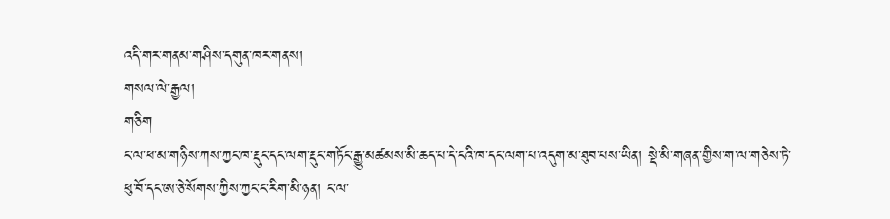འདི་གར་གནམ་གཤིས་དགུན་ཁར་གནས།
གསལ་ལེ་རྒྱལ།
གཅིག
ང་ལ་ཕ་མ་གཉིས་ཀས་ཀྱང་ཁ་རྡུང་དང་ལག་རྡུང་གཏོང་རྒྱུ་མཚམས་མི་ཆད་པ་དེ་ངའི་ཁ་དང་ལག་པ་འདུག་མ་ཐུབ་པས་ཡིན། སྡེ་མི་གཞན་གྱིས་ག་ལ་གཅེས་ཏེ་ཕུ་བོ་དང་ཨ་ཅེ་སོགས་ཀྱིས་ཀྱང་ང་རིག་མི་ཉན། ང་ལ་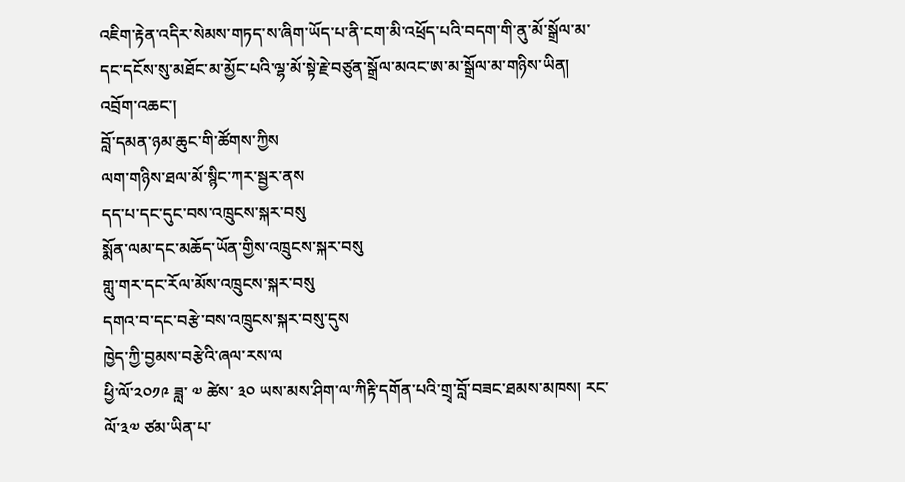འཇིག་རྟེན་འདིར་སེམས་གཏད་ས་ཞིག་ཡོད་པ་ནི་ངག་མི་འཕྲོད་པའི་བདག་གི་ནུ་མོ་སྒྲོལ་མ་དང་དངོས་སུ་མཐོང་མ་མྱོང་པའི་ལྷ་མོ་སྟེ་རྗེ་བཙུན་སྒྲོལ་མའང་ཨ་མ་སྒྲོལ་མ་གཉིས་ཡིན།
འབྲོག་འཆང་།
བློ་དམན་ཉམ་ཆུང་གི་ཚོགས་ཀྱིས
ལག་གཉིས་ཐལ་མོ་སྙིང་ཀར་སྦྱར་ནས
དད་པ་དང་དུང་བས་འཁྲུངས་སྐར་བསུ
སྨོན་ལམ་དང་མཆོད་ཡོན་གྱིས་འཁྲུངས་སྐར་བསུ
གླུ་གར་དང་རོལ་མོས་འཁྲུངས་སྐར་བསུ
དགའ་བ་དང་བརྩེ་བས་འཁྲུངས་སྐར་བསུ་དུས
ཁྱེད་ཀྱི་བྱམས་བརྩེའི་ཞལ་རས་ལ
ཕྱི་ལོ་༢༠༡༩ ཟླ་ ༧ ཚེས་ ༣༠ ཡས་མས་ཤིག་ལ་ཀིརྟི་དགོན་པའི་གྲྭ་བློ་བཟང་ཐམས་མཁས། རང་ལོ་༣༧ ཙམ་ཡིན་པ་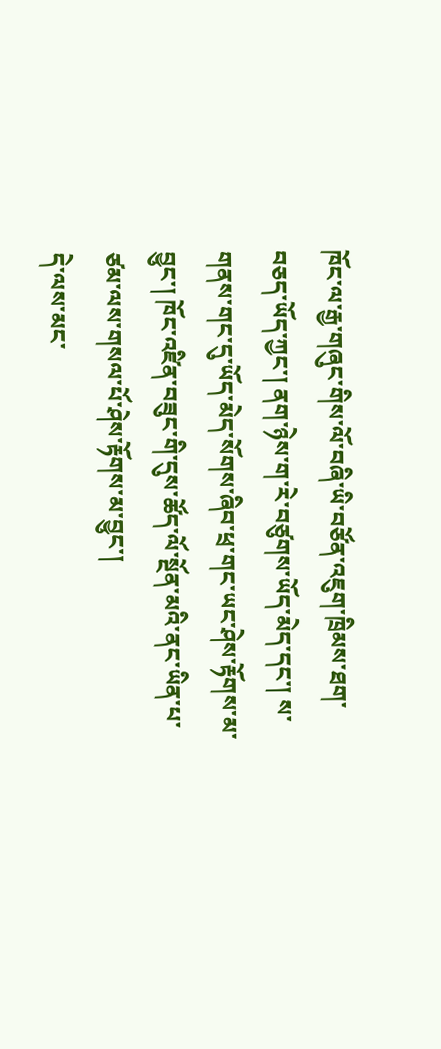ཁོང་ལ་རྒྱ་གཞུང་གིས་ལོ་བཞི་ཡི་བཙོན་འཇུག་ཁྲིམས་ཐག་བཅད་ཡོད་ཀྱང་། ནག་ཉེས་ག་རེ་བཙུགས་ཡོད་མེད་དང་། ས་གནས་གང་དུ་ཡོད་མེད་སོགས་ཞིབ་ཕྲ་གང་ཡང་ཤེས་རྟོགས་མ་བྱུང་། ཁོང་འཛིན་བཟུང་གི་དུས་ཚོད་ལོ་སྔོན་མའི་ནང་ཡིན་པ་ཙམ་ལས་གསལ་པོ་ཤེས་རྟོགས་མ་བྱུང་།
དེ་ལས་མང་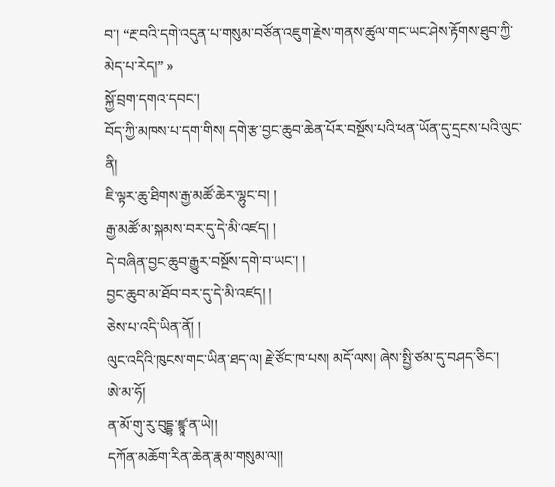བ་། “རྔ་བའི་དགེ་འདུན་པ་གསུམ་བཙོན་འཇུག་རྗེས་གནས་ཚུལ་གང་ཡང་ཤེས་རྟོགས་ཐུབ་ཀྱི་མེད་པ་རེད།” »
སྐྱོ་བྲག་དགའ་དབང་།
བོད་ཀྱི་མཁས་པ་དག་གིས། དགེ་རྩ་བྱང་ཆུབ་ཆེན་པོར་བསྔོས་པའི་ཕན་ཡོན་དུ་དྲངས་པའི་ལུང་ནི།
ཇི་ལྟར་ཆུ་ཐིགས་རྒྱ་མཚོ་ཆེར་ལྷུང་བ། །
རྒྱ་མཚོ་མ་སྐམས་བར་དུ་དེ་མི་འཛད། །
དེ་བཞིན་བྱང་ཆུབ་རྒྱུར་བསྔོས་དགེ་བ་ཡང་། །
བྱང་ཆུབ་མ་ཐོབ་བར་དུ་དེ་མི་འཛད། །
ཅེས་པ་འདི་ཡིན་ནོ། །
ལུང་འདིའི་ཁུངས་གང་ཡིན་ཐད་ལ། རྗེ་ཙོང་ཁ་པས། མདོ་ལས། ཞེས་སྤྱི་ཙམ་དུ་བཤད་ཅིང་།
ཨེ་མ་ཧོ།
ན་མོ་གུ་རུ་བུདྡྷ་ཛྙཱ་ན་ཡེ།།
དཀོན་མཆོག་རིན་ཆེན་རྣམ་གསུམ་ལ།།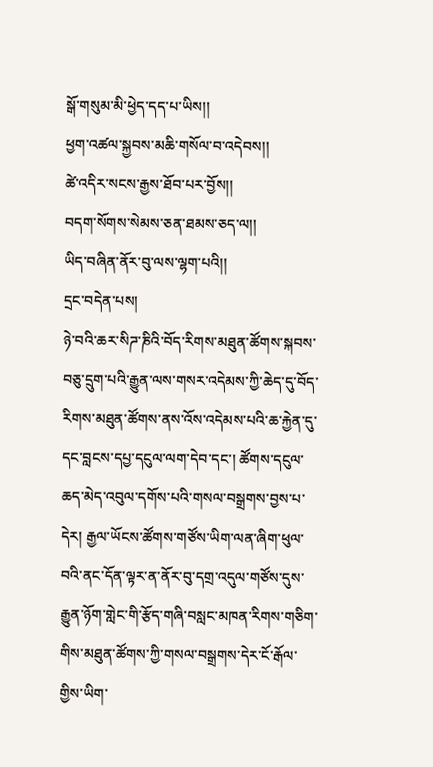སྒོ་གསུམ་མི་ཕྱེད་དད་པ་ཡིས།།
ཕྱག་འཚལ་སྐྱབས་མཆི་གསོལ་བ་འདེབས།།
ཚེ་འདིར་སངས་རྒྱས་ཐོབ་པར་བྱོས།།
བདག་སོགས་སེམས་ཅན་ཐམས་ཅད་ལ།།
ཡིད་བཞིན་ནོར་བུ་ལས་ལྷག་པའི།།
དྲང་བདེན་པས།
ཉེ་བའི་ཆར་སིཌ་ཎིའི་བོད་རིགས་མཐུན་ཚོགས་སྐབས་བཅུ་དྲུག་པའི་རྒྱུན་ལས་གསར་འདེམས་ཀྱི་ཆེད་དུ་བོད་རིགས་མཐུན་ཚོགས་ནས་འོས་འདེམས་པའི་ཆ་རྐྱེན་དུ་དང་བླངས་དཔྱ་དངུལ་ལག་དེབ་དང་། ཚོགས་དངུལ་ཆད་མེད་འབུལ་དགོས་པའི་གསལ་བསྒྲགས་བྱས་པ་དེར། རྒྱལ་ཡོངས་ཚོགས་གཙོས་ཡིག་ལན་ཞིག་ཕུལ་བའི་ནང་དོན་ལྟར་ན་ནོར་བུ་དགྲ་འདུལ་གཙོས་དུས་རྒྱུན་ཉོག་གླེང་གི་རྩོད་གཞི་བསླང་མཁན་རིགས་གཅིག་གིས་མཐུན་ཚོགས་ཀྱི་གསལ་བསྒྲགས་དེར་ངོ་རྒོལ་གྱིས་ཡིག་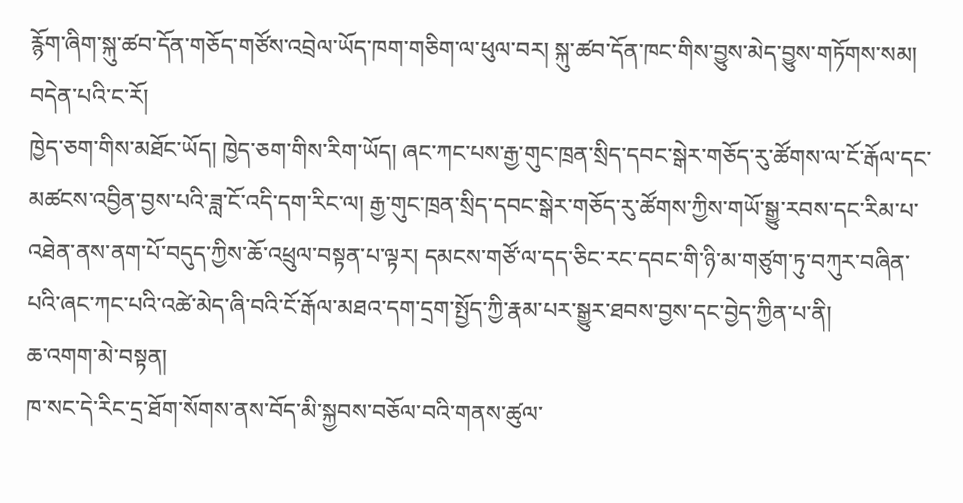རྙོག་ཞིག་སྐུ་ཚབ་དོན་གཅོད་གཙོས་འབྲེལ་ཡོད་ཁག་གཅིག་ལ་ཕུལ་བར། སྐུ་ཚབ་དོན་ཁང་གིས་བྱུས་མེད་བྱུས་གཏོགས་སམ།
བདེན་པའི་ང་རོ།
ཁྱེད་ཅག་གིས་མཐོང་ཡོད། ཁྱེད་ཅག་གིས་རིག་ཡོད། ཞང་ཀང་པས་རྒྱ་གུང་ཁྲན་སྲིད་དབང་སྒེར་གཅོད་རུ་ཚོགས་ལ་ངོ་རྒོལ་དང་མཚངས་འབྱིན་བྱས་པའི་ཟླ་ངོ་འདི་དག་རིང་ལ། རྒྱ་གུང་ཁྲན་སྲིད་དབང་སྒེར་གཅོད་རུ་ཚོགས་ཀྱིས་གཡོ་སྒྱུ་རབས་དང་རིམ་པ་འཐེན་ནས་ནག་པོ་བདུད་ཀྱིས་ཆོ་འཕྲུལ་བསྟན་པ་ལྟར། དམངས་གཙོ་ལ་དད་ཅིང་རང་དབང་གི་ཉི་མ་གཙུག་ཏུ་བཀུར་བཞིན་པའི་ཞང་ཀང་པའི་འཚེ་མེད་ཞི་བའི་ངོ་རྒོལ་མཐའ་དག་དྲག་སྤྱོད་ཀྱི་རྣམ་པར་སྒྱུར་ཐབས་བྱས་དང་བྱེད་ཀྱིན་པ་ནི།
ཆ་འགག་མེ་བསྟན།
ཁ་སང་དེ་རིང་དྲ་ཐོག་སོགས་ནས་བོད་མི་སྐྱབས་བཅོལ་བའི་གནས་ཚུལ་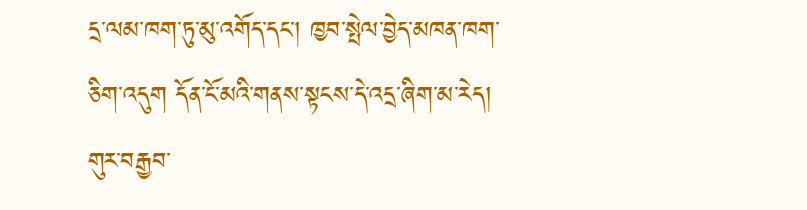དྲ་ལམ་ཁག་ཏུ་མུ་འགོད་དང་། ཁྱབ་སྤེལ་བྱེད་མཁན་ཁག་ཅིག་འདུག དོན་ངོ་མའི་གནས་སྟངས་དེ་འདྲ་ཞིག་མ་རེད། གུར་བརྒྱབ་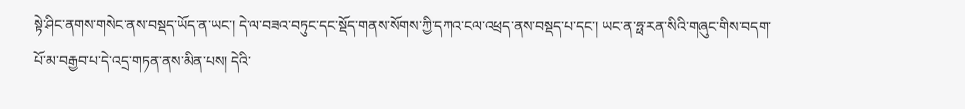སྟེ་ཤིང་ནགས་གསེང་ནས་བསྡད་ཡོད་ན་ཡང་། དེ་ལ་བཟའ་བཏུང་དང་སྡོད་གནས་སོགས་ཀྱི་དཀའ་ངལ་འཕྲད་ནས་བསྡད་པ་དང་། ཡང་ན་ཧྥ་རན་སིའི་གཞུང་གིས་བདག་པོ་མ་བརྒྱབ་པ་དེ་འདྲ་གཏན་ནས་མིན་པས། དེའི་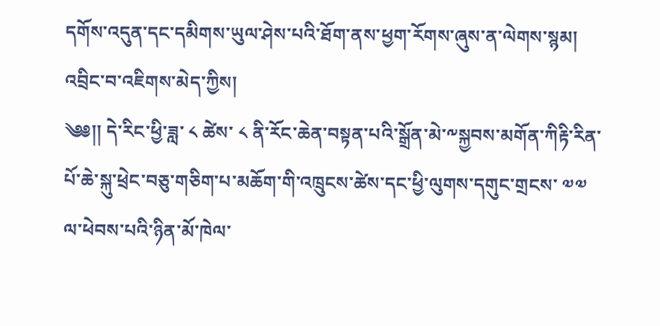དགོས་འདུན་དང་དམིགས་ཡུལ་ཤེས་པའི་ཐོག་ནས་ཕྱག་རོགས་ཞུས་ན་ལེགས་སྙམ།
འབྲིང་བ་འཇིགས་མེད་ཀྱིས།
༄༅།། དེ་རིང་ཕྱི་ཟླ་ ༨ ཚེས་ ༨ ནི་རོང་ཆེན་བསྟན་པའི་སྒྲོན་མེ་༸སྐྱབས་མགོན་ཀིརྟི་རིན་པོ་ཆེ་སྐུ་ཕྲེང་བཅུ་གཅིག་པ་མཆོག་གི་འཁྲུངས་ཚེས་དང་ཕྱི་ལུགས་དགུང་གྲངས་ ༧༧ ལ་ཕེབས་པའི་ཉིན་མོ་ཁེལ་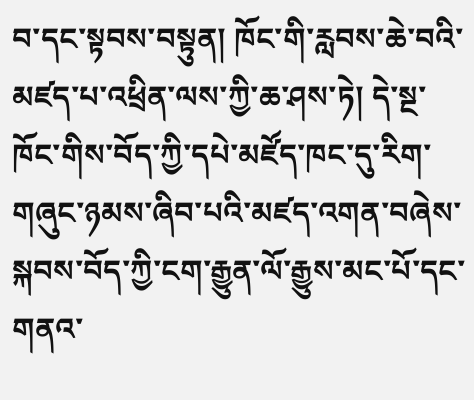བ་དང་སྟབས་བསྟུན། ཁོང་གི་རླབས་ཆེ་བའི་མཛད་པ་འཕྲིན་ལས་ཀྱི་ཆ་ཤས་ཏེ། དེ་སྔ་ཁོང་གིས་བོད་ཀྱི་དཔེ་མཛོད་ཁང་དུ་རིག་གཞུང་ཉམས་ཞིབ་པའི་མཛད་འགན་བཞེས་སྐབས་བོད་ཀྱི་ངག་རྒྱུན་ལོ་རྒྱུས་མང་པོ་དང་གནའ་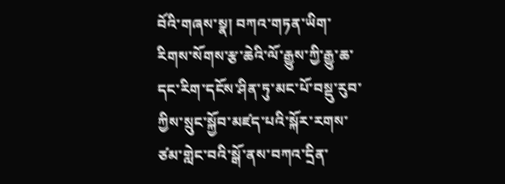བོའི་གཞས་སྣ། བཀའ་གཏན་ཡིག་རིགས་སོགས་རྩ་ཆེའི་ལོ་རྒྱུས་ཀྱི་རྒྱུ་ཆ་དང་རིག་དངོས་ཤིན་ཏུ་མང་པོ་བསྡུ་རུབ་ཀྱིས་སྲུང་སྐྱོབ་མཛད་པའི་སྐོར་རགས་ཙམ་གླེང་བའི་སྒོ་ནས་བཀའ་དྲིན་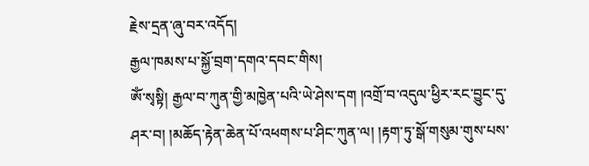རྗེས་དྲན་ཞུ་བར་འདོད།
རྒྱལ་ཁམས་པ་སྐྱོ་བྲག་དགའ་དབང་གིས།
ཨོཾ་སྭསྟི། རྒྱལ་བ་ཀུན་གྱི་མཁྱེན་པའི་ཡེ་ཤེས་དག །འགྲོ་བ་འདུལ་ཕྱིར་རང་བྱུང་དུ་ཤར་བ། །མཆོད་རྟེན་ཆེན་པོ་འཕགས་པ་ཤིང་ཀུན་ལ། །རྟག་ཏུ་སྒོ་གསུམ་གུས་པས་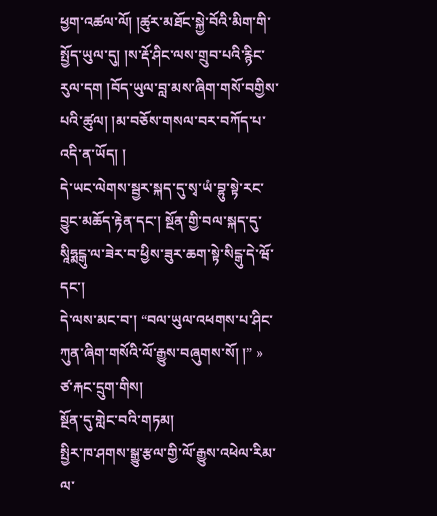ཕྱག་འཚལ་ལོ། །ཚུར་མཐོང་སྐྱེ་བོའི་མིག་གི་སྤྱོད་ཡུལ་དུ། །ས་རྡོ་ཤིང་ལས་གྲུབ་པའི་རྙིང་རུལ་དག །བོད་ཡུལ་བླ་མས་ཞིག་གསོ་བགྱིས་པའི་ཚུལ། །མ་བཅོས་གསལ་བར་བཀོད་པ་འདི་ན་ཡོད། །
དེ་ཡང་ལེགས་སྦྱར་སྐད་དུ་སྭ་ཡཾ་བྷུ་སྟེ་རང་བྱུང་མཆོད་རྟེན་དང་། སྔོན་གྱི་བལ་སྐད་དུ་སཱིཧྨངྒུ་ལ་ཟེར་བ་ཕྱིས་ཟུར་ཆག་སྟེ་སིངྒུ་དེ་ཝོ་དང་།
དེ་ལས་མང་བ་། “བལ་ཡུལ་འཕགས་པ་ཤིང་ཀུན་ཞིག་གསོའི་ལོ་རྒྱུས་བཞུགས་སོ། །” »
ཙ་རྐང་དྲུག་གིས།
སྔོན་དུ་གླེང་བའི་གཏམ།
སྤྱིར་ཁ་ཤགས་སྒྱུ་རྩལ་གྱི་ལོ་རྒྱུས་འཕེལ་རིམ་ལ་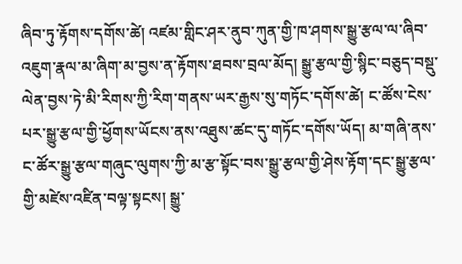ཞིབ་ཏུ་རྟོགས་དགོས་ཚེ། འཛམ་གླིང་ཤར་ནུབ་ཀུན་གྱི་ཁ་ཤགས་སྒྱུ་རྩལ་ལ་ཞིབ་འཇུག་རྣལ་མ་ཞིག་མ་བྱས་ན་རྟོགས་ཐབས་བྲལ་མོད། སྒྱུ་རྩལ་གྱི་སྙིང་བཅུད་བསྡུ་ལེན་བྱས་ཏེ་མི་རིགས་ཀྱི་རིག་གནས་ཡར་རྒྱས་སུ་གཏོང་དགོས་ཚེ། ང་ཚོས་ངེས་པར་སྒྱུ་རྩལ་གྱི་ཕྱོགས་ཡོངས་ནས་འཐུས་ཚང་དུ་གཏོང་དགོས་ཡོད། མ་གཞི་ནས་ང་ཚོར་སྒྱུ་རྩལ་གཞུང་ལུགས་ཀྱི་མ་རྩ་སྟོང་བས་སྒྱུ་རྩལ་གྱི་ཤེས་རྟོག་དང་སྒྱུ་རྩལ་གྱི་མཛེས་འཛིན་བལྟ་སྟངས། སྒྱུ་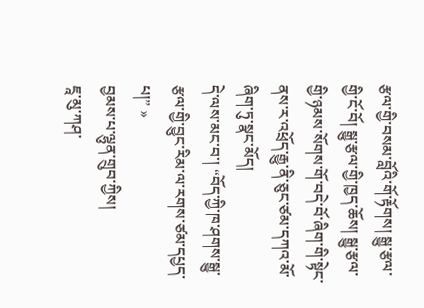རྩལ་གྱི་བསམ་བློའི་གོ་རྟོགས། སྒྱུ་རྩལ་གྱི་ངོ་བོ། སྒྱུ་རྩལ་གྱི་ཁྱད་ཆོས། སྒྱུ་རྩལ་གྱི་ཉམས་སོགས་གོ་བདེ་བོ་ཞིག་གི་སྟེང་ནས་ར་འཕྲོད་རྒྱུ་ནི་ཅུང་ཙམ་དཀའ་མོ་ཞིག་ཏུ་སྣང་མོད།
དེ་ལས་མང་བ་། “བོད་ཀྱི་ཁ་ཤགས་སྒྱུ་རྩལ་གྱི་བྱུང་རིམ་ལ་རགས་ཙམ་དཔྱད་པ།” »
བྱམས་པ་ལྷུན་གྲུབ་ཀྱིས།
ཇཱ་མུ་ཀཤ་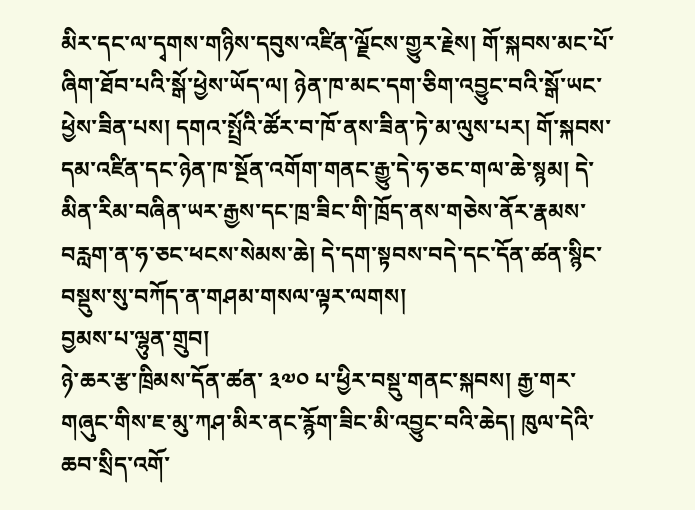མིར་དང་ལ་དྭགས་གཉིས་དབུས་འཛིན་ལྗོངས་གྱུར་རྗེས། གོ་སྐབས་མང་པོ་ཞིག་ཐོབ་པའི་སྒོ་ཕྱེས་ཡོད་ལ། ཉེན་ཁ་མང་དག་ཅིག་འབྱུང་བའི་སྒོ་ཡང་ཕྱེས་ཟིན་པས། དགའ་སྤྲོའི་ཚོར་བ་ཁོ་ནས་ཟིན་ཏེ་མ་ལུས་པར། གོ་སྐབས་དམ་འཛིན་དང་ཉེན་ཁ་སྔོན་འགོག་གནང་རྒྱུ་དེ་ཧ་ཅང་གལ་ཆེ་སྙམ། དེ་མིན་རིམ་བཞིན་ཡར་རྒྱས་དང་ཁྲ་ཟིང་གི་ཁྲོད་ནས་གཅེས་ནོར་རྣམས་བརླག་ན་ཧ་ཅང་ཕངས་སེམས་ཆེ། དེ་དག་སྟབས་བདེ་དང་དོན་ཚན་སྙིང་བསྡུས་སུ་བཀོད་ན་གཤམ་གསལ་ལྟར་ལགས།
བྱམས་པ་ལྷུན་གྲུབ།
ཉེ་ཆར་རྩ་ཁྲིམས་དོན་ཚན་ ༣༧༠ པ་ཕྱིར་བསྡུ་གནང་སྐབས། རྒྱ་གར་གཞུང་གིས་ཇ་མུ་ཀཤ་མིར་ནང་རྙོག་ཟིང་མི་འབྱུང་བའི་ཆེད། ཁུལ་དེའི་ཆབ་སྲིད་འགོ་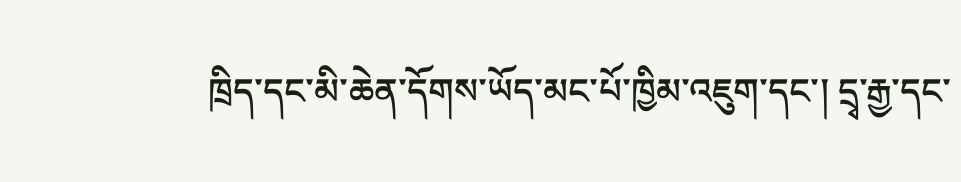ཁྲིད་དང་མི་ཆེན་དོགས་ཡོད་མང་པོ་ཁྱིམ་འཇུག་དང་། དྲྭ་རྒྱ་དང་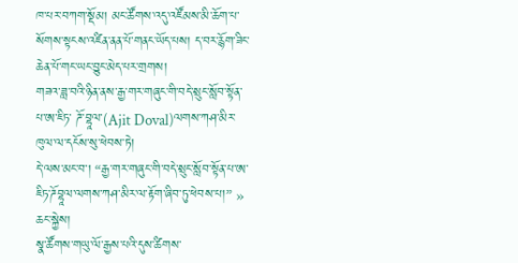ཁ་པར་བཀག་སྡོམ། མང་ཚོགས་འདུ་འཛོམས་མི་ཆོག་པ་སོགས་སྟངས་འཛིན་ནན་པོ་གནང་ཡོད་པས། ད་བར་རྙོག་ཟིང་ཆེན་པོ་གང་ཡང་བྱུང་མེད་པར་གྲགས།
གཟའ་ཟླ་བའི་ཉིན་ནས་རྒྱ་གར་གཞུང་གི་བདེ་སྲུང་སློབ་སྟོན་པ་ཨ་ཇིཏ་ ཌོ་བྷཱལ་(Ajit Doval)ལགས་ཀཤ་མིར་ཁུལ་ལ་དངོས་སུ་ཕེབས་ཏེ།
དེ་ལས་མང་བ་། “རྒྱ་གར་གཞུང་གི་བདེ་སྲུང་སློབ་སྟོན་པ་ཨ་ཇིཏ་ཌོབྷཱལ་ལགས་ཀཤ་མིར་ལ་རྟོག་ཞིབ་ཏུ་ཕེབས་པ།” »
ཆང་སྐྱེས།
སྣ་ཚོགས་གཡུ་ལོ་རྒྱས་པའི་དུས་ཚིགས་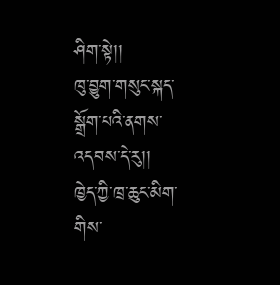ཤིག་སྟེ།།
ཁུ་བྱུག་གསུང་སྐད་སྒྲོག་པའི་ནགས་འདབས་དེ་རུ།།
ཁྱེད་ཀྱི་ཁྲ་ཆུང་མིག་གིས་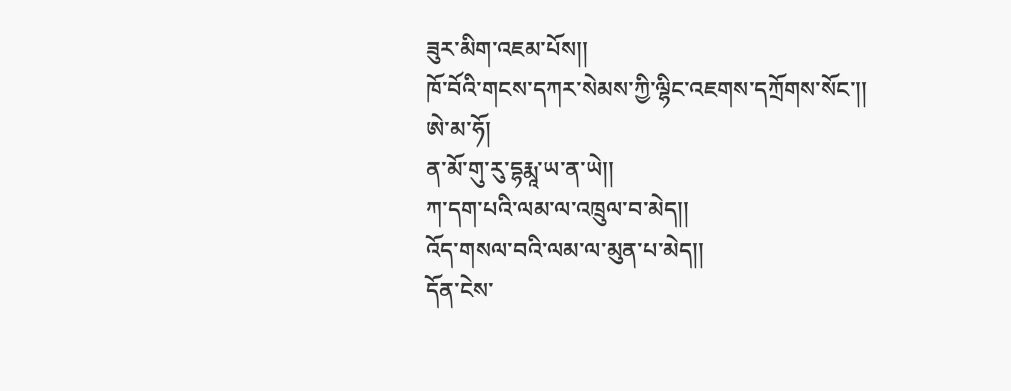ཟུར་མིག་འཇམ་པོས།།
ཁོ་བོའི་གངས་དཀར་སེམས་ཀྱི་ལྷིང་འཇགས་དཀྲོགས་སོང་།།
ཨེ་མ་ཧོ།
ན་མོ་གུ་རུ་དྷརྨཱ་ཡ་ན་ཡེ།།
ཀ་དག་པའི་ལམ་ལ་འཁྲུལ་བ་མེད།།
འོད་གསལ་བའི་ལམ་ལ་མུན་པ་མེད།།
དོན་ངེས་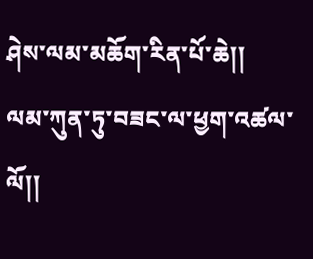ཤེས་ལམ་མཆོག་རིན་པོ་ཆེ།།
ལམ་ཀུན་ཏུ་བཟང་ལ་ཕྱག་འཚལ་ལོ།།